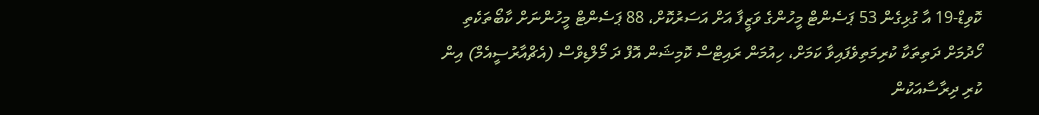ކޮވިޑް-19 އާ ގުޅިގެން 53 ޕަސެންޓް މީހުންގެ ވަޒީފާ އަށް އަސަރުކޮށް، 88 ޕަސެންޓް މީހުންނަށް ކާބޯތަކެތި ހޯދުމަށް ދަތިތަކާ ކުރިމަތިވެފައިވާ ކަމަށް، ހިއުމަން ރައިޓްސް ކޮމިޝަން އޮފް ދަ މޯލްޑިވްސް (އެޗްއާރުސީއެމް) އިން ކުރި ދިރާސާއަކުން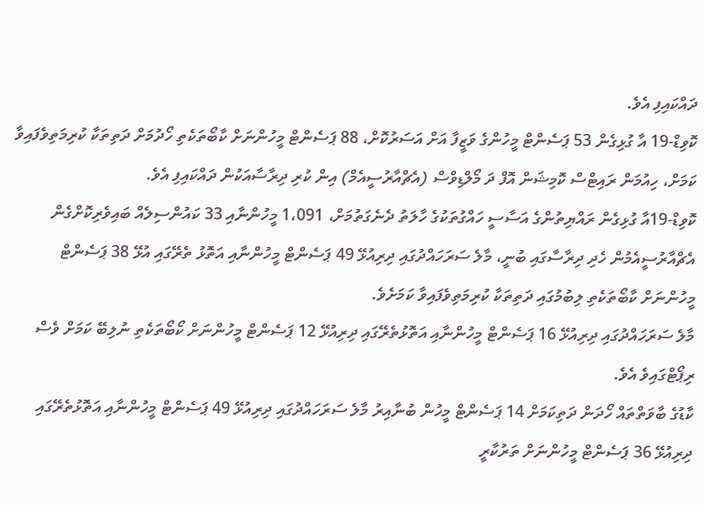ދައްކައިފި އެވެ.
ކޮވިޑް-19 އާ ގުޅިގެން 53 ޕަސެންޓް މީހުންގެ ވަޒީފާ އަށް އަސަރުކޮށް، 88 ޕަސެންޓް މީހުންނަށް ކާބޯތަކެތި ހޯދުމަށް ދަތިތަކާ ކުރިމަތިވެފައިވާ ކަމަށް، ހިއުމަން ރައިޓްސް ކޮމިޝަން އޮފް ދަ މޯލްޑިވްސް (އެޗްއާރުސީއެމް) އިން ކުރި ދިރާސާއަކުން ދައްކައިފި އެވެ.
ކޮވިޑް-19އާ ގުޅިގެން ރައްޔިތުންގެ އަސާސީ ހައްގުތަކުގެ ހާލަތު ދެނެގަތުމަށް، 1،091 މީހުންނާއި 33 ކައުންސިލެއް ބައިވެރިކޮށްގެން އެޗްއާރުސީއެމުން ހެދި ދިރާސާގައި ބުނީ، މާލެ ސަރަހައްދުގައި ދިރިއުޅޭ 49 ޕަސެންޓް މީހުންނާއި އަތޮޅު ތެރޭގައި އުޅޭ 38 ޕަސެންޓް މީހުންނަށް ކާބޯތަކެތި ލިބުމުގައި ދަތިތަކާ ކުރިމަތިވެފައިވާ ކަމަށެވެ.
މާލެ ސަރަހައްދުގައި ދިރިއުޅޭ 16 ޕަސެންޓް މީހުންނާއި އަތޮޅުތެރޭގައި ދިރިއުޅޭ 12 ޕަސެންޓް މީހުންނަށް ކޯބޯތަކެތި ނުލިބޭ ކަމަށް ވެސް ރިޕޯޓްގައިވެ އެވެ.
ކާޑުގެ ބާވަތްތައް ހޯދަން ދަތިކަމަށް 14 ޕަސެންޓް މީހުން ބުނާއިރު މާލެ ސަރަހައްދުގައި ދިރިއުޅޭ 49 ޕަސެންޓް މީހުންނާއި އަތޮޅުތެރޭގައި ދިރިއުޅޭ 36 ޕަސެންޓް މީހުންނަށް ތަރުކާރީ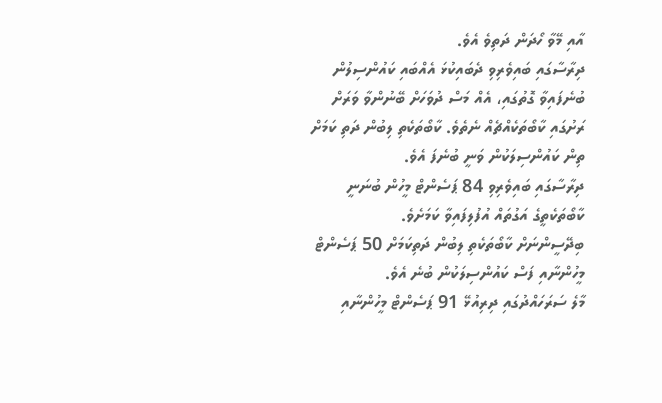އާއި މޭވާ ހޯދަން ދަތިވެ އެވެ.
ދިރާސާގައި ބައިވެރިވި ދެބައިކުޅަ އެއްބައި ކައުންސިލުން ބުނެފައިވާ ގޮތުގައި، އެއް މަސް ދުވަހަށް ބޭނުންވާ ވަރަށް ރަށުގައި ކާބޯތަކެއްޗެއް ނެތެވެ. ކާބޯތަކެތި ލިބުން ދަތި ކަމަށް ތިން ކައުންސިލަކުން ވަނީ ބުނެފަ އެވެ.
ދިރާސާގައި ބައިވެރިވި 84 ޕަސެންޓް މީހުން ބުނަނީ ކާބޯތަކެތީގެ އަގުތައް އުފުލިފައިވާ ކަމަށެވެ.
ބިދޭސީންނަށް ކާބޯތަކެތި ލިބުން ދަތިކަމަށް 50 ޕަސެންޓް މީހުންނާއި ފަސް ކައުންސިލަކުން ބުނެ އެވެ.
މާލެ ސަރަހައްދުގައި ދިރިއުޅޭ 91 ޕަސެންޓް މީހުންނާއި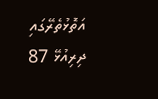އަތޮޅުތެރޭގައި ދިރިއުޅޭ 87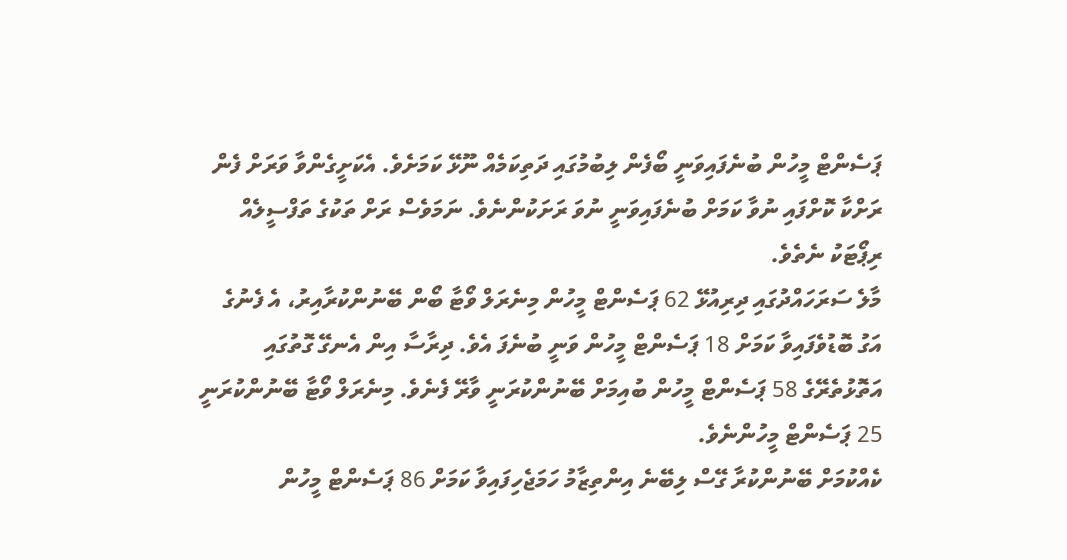ޕަސެންޓް މީހުން ބުނެފައިވަނީ ބޯފެން ލިބުމުގައި ދަތިކަމެއް ނޫޅޭ ކަމަށެވެ. އެކަށީގެންވާ ވަރަށް ފެން ރަށްކާ ކޮށްފައި ނުވާ ކަމަށް ބުނެފައިވަނީ ނުވަ ރަށަކުންނެވެ. ނަމަވެސް ރަށް ތަކުގެ ތަފްސީލެއް ރިޕޯޓަކު ނެތެވެ.
މާލެ ސަރަހައްދުގައި ދިރިއުޅޭ 62 ޕަސެންޓް މީހުން މިނެރަލް ވޯޓާ ބޯން ބޭނުންކުރާއިރު، އެ ފެނުގެ އަގު ބޮޑުވެފައިވާ ކަމަށް 18 ޕަސެންޓް މީހުން ވަނީ ބުނެފަ އެވެ. ދިރާސާ އިން އެނގޭ ގޮތުގައި އަތޮޅުތެރޭގެ 58 ޕަސެންޓް މީހުން ބުއިމަށް ބޭނުންކުރަނީ ވާރޭ ފެނެވެ. މިނެރަލް ވޯޓާ ބޭނުންކުރަނީ 25 ޕަސެންޓް މީހުންނެވެ.
ކެއްކުމަށް ބޭނުންކުރާ ގޭސް ލިބޭނެ އިންތިޒާމު ހަމަޖެހިފައިވާ ކަމަށް 86 ޕަސެންޓް މީހުން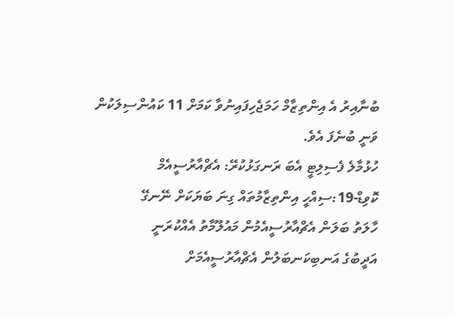ބުނާއިރު އެ އިންތިޒާމް ހަމަޖެހިފައިނުވާ ކަމަށް 11 ކައުންސިލަކުން ވަނީ ބުނެފަ އެވެ.
ހުޅުމާލެ ފެސިލިޓީ އެބަ ރަނގަޅުކުރޭ: އެޗްއާރުސީއެމް
ކޮވިޑް-19:ސިއްހީ އިންތިޒާމުތައް ގިނަ ބަޔަކަށް ނޭނގޭ
ހާލަތު ބަލަން އެޗްއާރުސީއެމުން މައުލޫމާތު އެއްކުރަނީ
އަދީބުގެ އަނބިކަނބަލުން އެޗްއާރުސީއެމަށް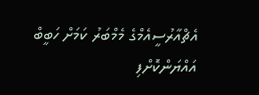އެޗްއާރުސީއެމްގެ މެމްބަރު ކަމަށް ހަބީބް އައްޔަންކޮށްފި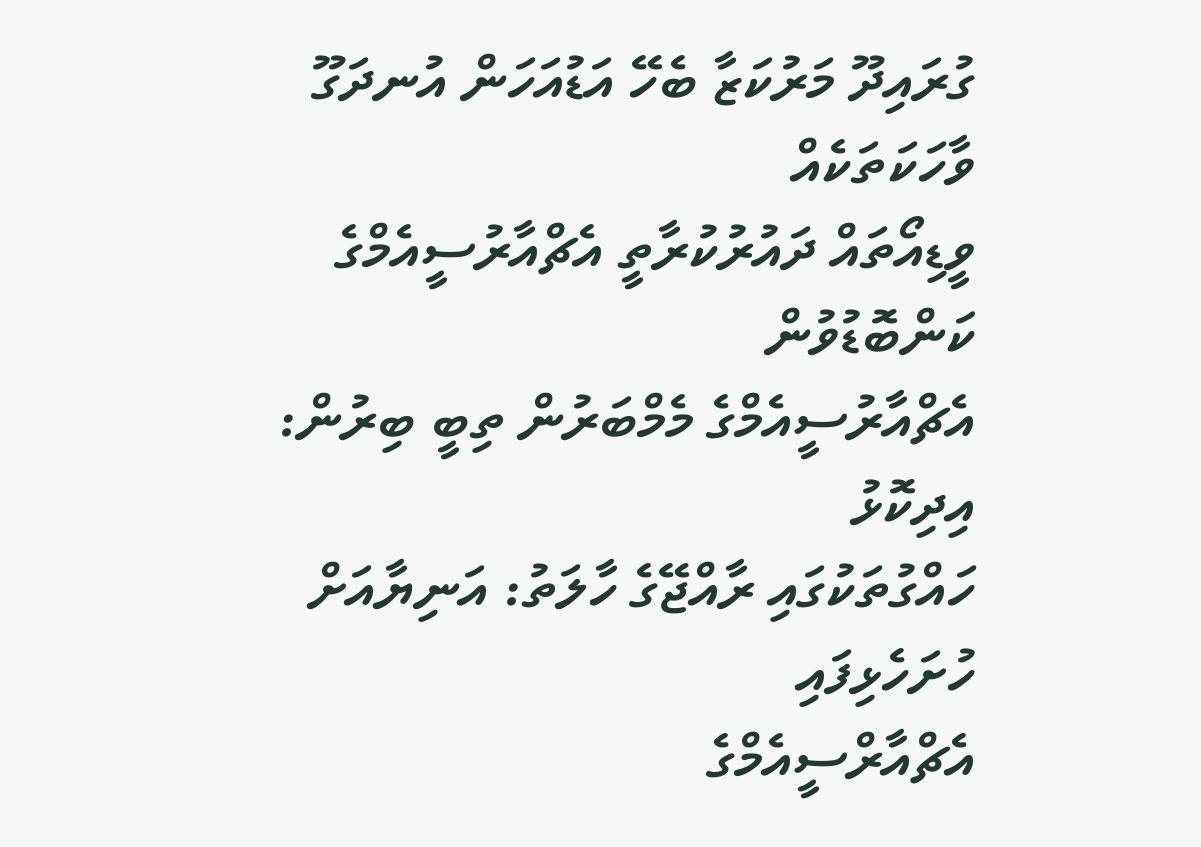ގުރައިދޫ މަރުކަޒާ ބެހޭ އަޑުއަހަން އުނދަގޫ ވާހަކަތަކެއް
ވީޑިއޯތައް ދައުރުކުރާތީ އެޗްއާރުސީއެމްގެ ކަންބޮޑުވުން
އެޗްއާރުސީއެމްގެ މެމްބަރުން ތިބީ ބިރުން: އިދިކޮޅު
ހައްގުތަކުގައި ރާއްޖޭގެ ހާލަތު: އަނިޔާއަށް ހުށަހެޅިފައި
އެޗްއާރްސީއެމްގެ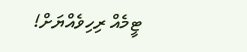ޓީމެއް ރިހިވެއްޔަށް!